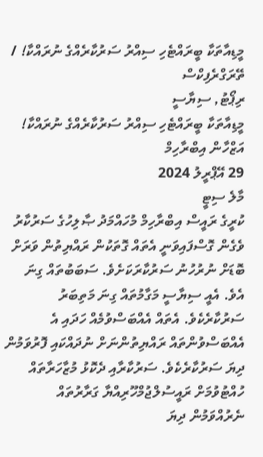މީޑިއާތަކާ ބީރައްޓެހި ސިއްރު ސަރުކާރެއްގެ ނުރައްކާ! / ތޭރަގްރެފިކްސް
ރިޕޯޓު, ސިޔާސީ
މީޑިއާތަކާ ބީރައްޓެހި ސިއްރު ސަރުކާރެއްގެ ނުރައްކާ!
އަޒްހާން އިބްރާހިމް
29 އޭޕްރީލު 2024
މާލެ ސިޓީ
ކުރީގެ ރައީސް އިބްރާހިމް މުހައްމަދު ޞާލިހުގެ ސަރުކާރު ވެގެން ގޮސްފައިވަނީ އެތައް ގޮތަކުން ރައްޔިތުން ވަރަށް ބޮޑަށް ނުރުހުނު ސަރުކާރަކަށެވެ. ސަބަބުތައް ގިނަ އެވެ. އެއީ ސިޔާސީ މަގާމުތައް ގިނަ މަތިބަރު ސަރުކާރެކެވެ. އެތައް އެއްބަސްވުމެއް ހަދައި އެ އެއްބަސްވުންތައް ރައްޔިތުންނަށް ނުދައްކައި ފޮރުވަމުން ދިޔަ ސަރުކާރެކެވެ. ސަރުކާރާއި ދެކޮޅު މުޒާހަރާތައް ހުއްޓުވުމަށް ރައީސުލްޖުމްހޫރިއްޔާ ގަރާރުތައް ނެރުއްވަމުން ދިޔަ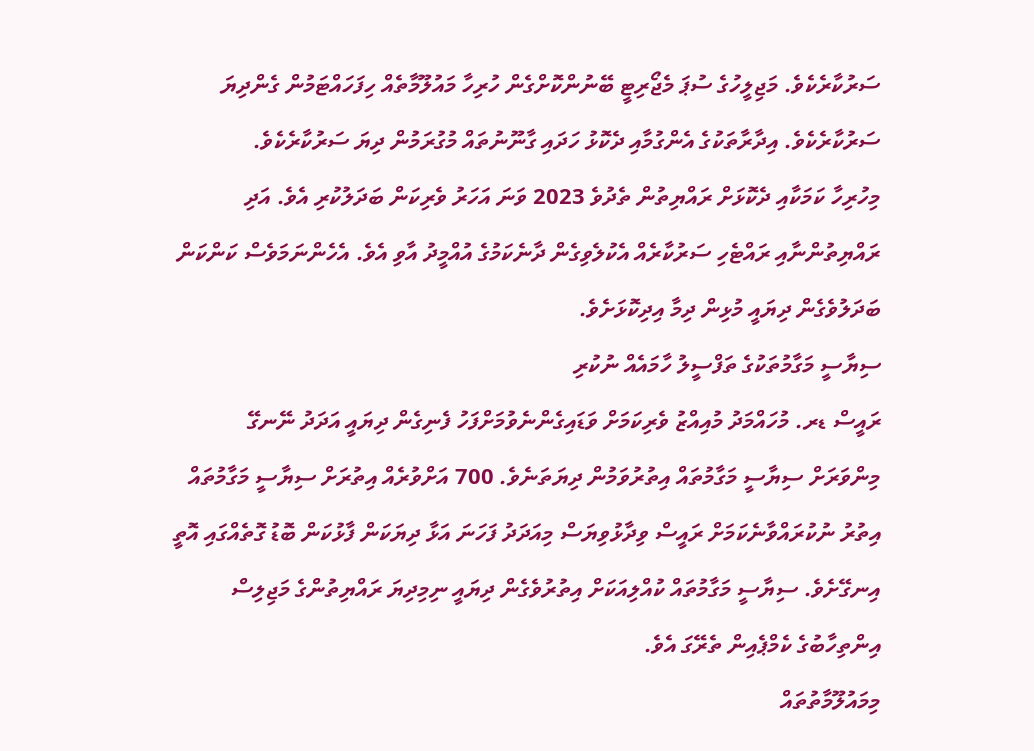ސަރުކާރެކެވެ. މަޖިލީހުގެ ސުޕަ މެޖޯރިޓީ ބޭނުންކޮށްގެން ހުރިހާ މައުލޫމާތެއް ހިފަހައްޓަމުން ގެންދިޔަ ސަރުކާރެކެވެ. އިދާރާތަކުގެ އެންގުމާއި ދެކޮޅު ހަދައި ގާނޫނުތައް މުގުރަމުން ދިޔަ ސަރުކާރެކެވެ.
މިހުރިހާ ކަމަކާއި ދެކޮޅަށް ރައްޔިތުން ތެދުވެ 2023 ވަނަ އަހަރު ވެރިކަން ބަދަލުކުރި އެވެ. އަދި ރައްޔިތުންނާއި ރައްޓެހި ސަރުކާރެއް އެކުލެވިގެން ދާނެކަމުގެ އުއްމީދު އާވި އެވެ. އެހެންނަމަވެސް ކަންކަން ބަދަލުވެގެން ދިޔައީ މުޅިން ދިމާ އިދިކޮޅަށެވެ.
ސިޔާސީ މަގާމުތަކުގެ ތަފްސީލު ހާމައެއް ނުކުރި
ރައީސް ޑރ. މުހައްމަދު މުއިއްޒު ވެރިކަމަށް ވަޑައިގެންނެވުމަށްފަހު ފެނިގެން ދިޔައީ އަދަދު ނޭނގޭ މިންވަރަށް ސިޔާސީ މަގާމުތައް އިތުރުވަމުން ދިޔަތަނެވެ. 700 އަށްވުރެއް އިތުރަށް ސިޔާސީ މަގާމުތައް އިތުރު ނުކުރައްވާނެކަމަށް ރައީސް ވިދާޅުވިޔަސް މިއަދަދު ފަހަނަ އަޅާ ދިޔަކަން ފާޅުކަން ބޮޑު ގޮތެއްގައި އޮތީ އިނގޭށެވެ. ސިޔާސީ މަގާމުތައް ކުއްލިއަކަށް އިތުރުވެގެން ދިޔައީ ނިމިދިޔަ ރައްޔިތުންގެ މަޖިލިސް އިންތިހާބުގެ ކެމްޕެއިން ތެރޭގަ އެވެ.
މިމައުލޫމާތުތައް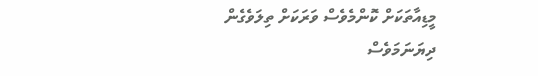މީޑިއާތަކަށް ކޮންމެވެސް ވަރަކަށް ތިލަވެގެން ދިޔަނަމަވެސް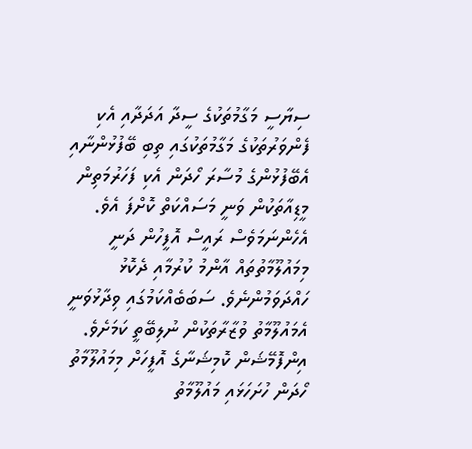ސިޔާސީ މަގާމުތަކުގެ ސީދާ އަދަދާއި އެކި ފެންވަރުތަކުގެ މަގާމުތަކުގައި ތިބި ބޭފުޅުންނާއި އެބޭފުޅުންގެ މުސާރަ ހޯދަން އެކި ފަހަރުމަތިން މީޑިއާތަކުން ވަނީ މަސައްކަތް ކޮށްފަ އެވެ. އެހެންނަމަވެސް ރައީސް އޮފީހުން ދަނީ މިމައުލޫމާތުތައް އާންމު ކުރުމާއި ދެކޮޅު ހައްދަވަމުންނެވެ. ސަބަބެއްކަމުގައި ވިދާޅުވަނީ އެމައުލޫމާތު ވުޒާރާތަކުން ނުލިބޭތީ ކަމަށެވެ.
އިންފޮމޭޝަން ކޮމިޝަނާގެ އޮފީހަށް މިމައުލޫމާތު ހޯދަން ހުށަހަޅައި މައުލޫމާތު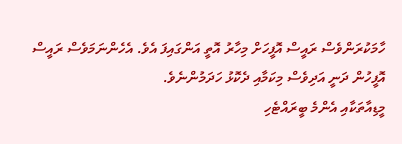ހާމަކުރަންވެސް ރައީސް އޮފީހަށް މިހާރު އޮތީ އަންގައިފަ އެވެ. އެހެންނަމަވެސް ރައީސް އޮފީހުން ދަނީ އަދިވެސް މިކަމާއި ދެކޮޅު ހަދަމުންނެވެ.
މީޑިއާތަކާއި އެންމެ ބީރައްޓެހި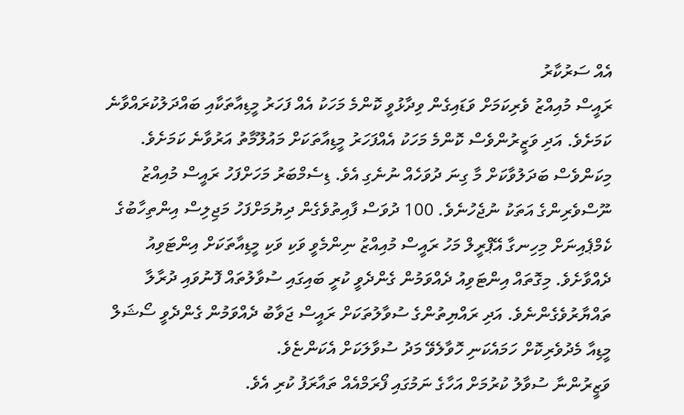އެއް ސަރުކާރު
ރައީސް މުއިއްޒު ވެރިކަމަށް ވަޑައިގެން ވިދާޅުވީ ކޮންމެ މަހަކު އެއް ފަހަރު މީޑިއާތަކާއި ބައްދަލުކުރައްވާނެ ކަމަށެވެ. އަދި ވަޒީރުންވެސް ކޮންމެ މަހަކު އެއްފަހަރު މީޑިއާތަކަށް މައުލޫމާތު އަރުވާނެ ކަމަށެވެ. މިކަންވެސް ބަދަލުވާކަށް މާ ގިނަ ދުވަހެއް ނުނެގި އެވެ. ޑިސެމްބަރު މަހަށްފަހު ރައީސް މުއިއްޒު ނޫސްވެރިންގެ އަތަކު ނުޖެހުނެވެ. 100 ދުވަސް ފާއިތުވެގެން ދިޔުމަށްފަހު މަޖިލިސް އިންތިހާބުގެ ކެމްޕެއިނަށް މިހިނގާ އޭޕްރީލް މަހު ރައީސް މުއިއްޒު ނިންމެވީ ވަކި ވަކި މީޑިއާތަކަށް އިންޓަވިއު ދެއްވާށެވެ. މިގޮތައް އިންޓަވިއު ދެއްވަމުން ގެންދެވީ ކުރީ ބައިގައި ސުވާލުތައް ފޮނުވައި ދުރާލާ ތައްޔާރުވެގެންނެވެ. އަދި ރައްޔިތުންގެ ސުވާލުތަކަށް ރައީސް ޖަވާބު ދެއްވަމުން ގެންދެވީ ސޯޝަލް މީޑިއާ މެދުވެރިކޮށް ހަމައެކަނި ހޮވާލެވޭ މަދު ސުވާލަކަށް އެކަންޏެވެ.
ވަޒީރުންނާ ސުވާލު ކުރުމަށް އަހާގެ ނަމުގައި ފޯރަމްއެއް ތައާރަފު ކުރި އެވެ.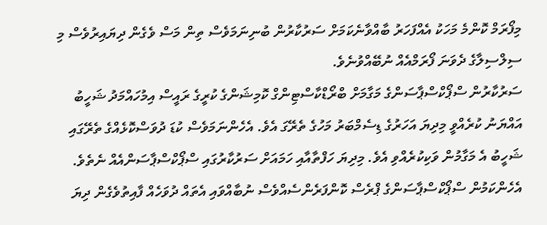މިފޯރަމް ކޮންމެ މަހަކު އެއްފަހަރު ބާއްވާނެކަމަށް ސަރުކާރުން ބުނިނަމަވެސް ތިން މަސް ވެގެން ދިޔައިރުވެސް މި ސިލްސިލާގެ ދެވަނަ ފޯރަމްއެއް ނުބޭއްވުނެވެ.
ސަރުކާރުން ސްޕޯކްސްޕާސަންގެ މަގާމަށް ބްރޯޑްކާސްޓިންގް ކޮމިޝަންގެ ކުރީގެ ރައީސް އިމުހައްމަދު ޝަހީބު އައްޔަނު ކުރެއްވީ މިދިޔަ އަހަރުގެ ޑިސެމްބަރު މަހުގެ ތެރޭގަ އެވެ. އެހެންނަމަވެސް ކުޑަ ދުވަސްކޮޅެއްގެ ތެރޭގައި ޝަހީބު އެ މަގާމުން ވަކިކުރެއްވި އެވެ. މިދިޔަ ހަފްތާއާއި ހަމައަށް ސަރުކާރުގައި ސްޕޯކްސްޕާސަންއެއް ނެތެވެ. އެހެންކަމުން ސްޕޯކްސްޕާސަންގެ ޕްރެސް ކޮންފަރެންސެއްވެސް ނުބާއްވައި އެތައް ދުވަހެއް ފާއިތުވެގެން ދިޔަ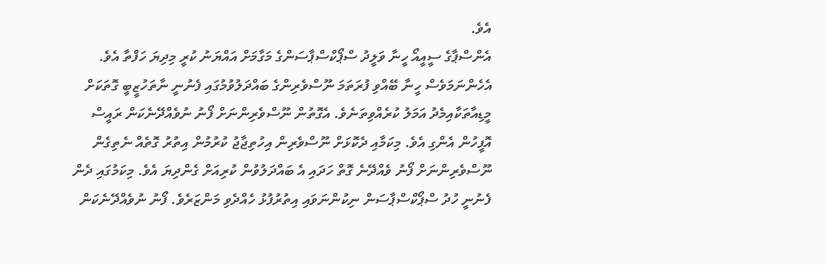އެވެ.
އެންސްޕާގެ ސީއީއޯ ހީނާ ވަލީދު ސްޕޯކްސްޕާސަންގެ މަގާމަށް އައްޔަނު ކުރީ މިދިޔަ ހަފްތާ އެވެ. އެހެންނަމަވެސް ހީނާ ބޭއްވި ފުރަތަމަ ނޫސްވެރިންގެ ބައްދަލުވުމުގައި ފެނުނީ ނާތަހުޒީބީ ގޮތަކަށް މީޑިއާތަކާއިމެދު އަމަލު ކުރެއްވިތަނެވެ. އެގޮތުން ނޫސްވެރިންނަށް ފޯނު ނުވެއްދޭނެކަން ރައީސް އޮފީހުން އެންގި އެވެ. މިކަމާއި ދެކޮޅަށް ނޫސްވެރިން އިހުތިޖާޖު ކުރުމުން އިތުރު ގޮތެއް ނެތިގެން ނޫސްވެރިންނަށް ފޯނު ވެއްދޭނެ ގޮތް ހަދައި އެ ބައްދަލުވުން ކުރިއަށް ގެންދިޔަ އެވެ. މިކަމުގައި ދެން ފެނުނީ ހުދު ސްޕޯކްސްޕާސަން ނިކުންނަވައި އިތުރުފުޅު ހެއްދެވި މަންޒަރެވެ. ފޯނު ނުވެއްދޭނެކަން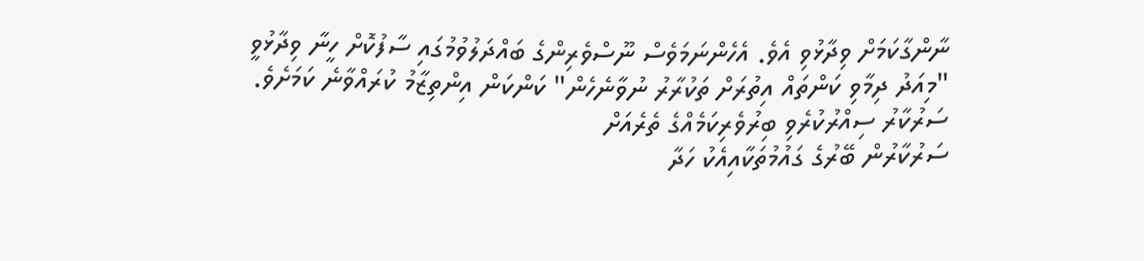ނާންގާކަމަށް ވިދާޅުވި އެވެ. އެހެންނަމަވެސް ނޫސްވެރިންގެ ބައްދަލުވުމުގައި ސާފުކޮށް ހީނާ ވިދާޅުވީ "މިއަދު ދިމާވި ކަންތައް އިތުރަށް ތަކުރާރު ނުވާނެހެން" ކަންކަން އިންތިޒާމު ކުރައްވާނެ ކަމަށެވެ.
ސަރުކާރު ސިއްރުކުރެވި ބިރުވެރިކަމެއްގެ ތެރެއަށް
ސަރުކާރުން ބޭރުގެ ގައުމުތަކާއިއެކު ހަދާ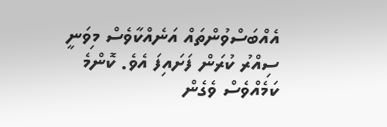އެއްބަސްވުންތައް އަނެއްކާވެސް މިވަނީ ސިއްރު ކުރަން ފަށައިފަ އެވެ. ކޮންމެ ކަމެއްވެސް ވެގެން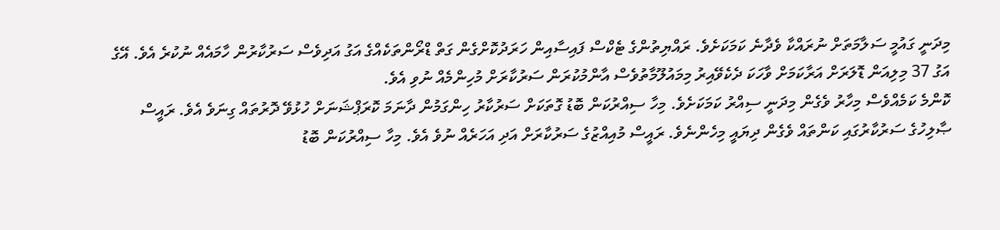މިދަނީ ގައުމީ ސަލާމަތަށް ނުރައްކާ ވެދާނެ ކަމަކަށެވެ. ރައްޔިތުންގެ ޓެކްސް ފައިސާއިން ހަރަދުކޮށްގެން ގަތް ޑްރޯންތަކެއްގެ އަގު އަދިވެސް ސަރުކާރުން ހާމައެއް ނުކުރެ އެވެ. އޭގެ އަގު 37 މިލިއަން ޑޮލަރަށް އަރާކަމަށް ވާހަކަ ދެކެވޭއިރު މިމައުލޫމާތުވެސް އާންމުކުރަން ސަރުކާރަށް މުހިންމެއް ނުވި އެވެ.
ކޮންމެ ކަމެއްވެސް މިހާރު ވެގެން މިދަނީ ސިއްރު ކަމަކަށެވެ. މިހާ ސިއްރުކަން ބޮޑު ގޮތަކަށް ސަރުކާރު ހިންގަމުން ދާނަމަ ކޮރަޕްޝަނަށް ހުޅުވޭ ދޮރުތައް ގިނަވެ އެވެ. ރައީސް ޞާލިހުގެ ސަރުކާރުގައި ކަންތައް ވެގެން ދިޔައީ މިހެންނެވެ. ރައީސް މުއިއްޒުގެ ސަރުކާރަށް އަދި އަހަރެއް ނުވެ އެވެ. މިހާ ސިއްރުކަން ބޮޑު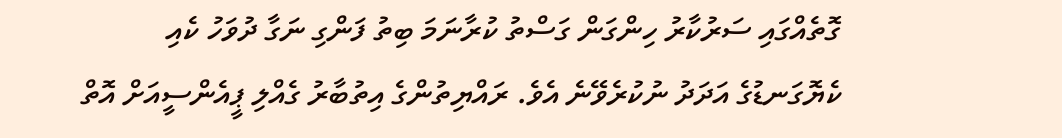ގޮތެއްގައި ސަރުކާރު ހިންގަން ގަސްތު ކުރާނަމަ ބިތު ފަންގި ނަގާ ދުވަހު ކެއި ކެޔޮގަނޑުގެ އަދަދު ނުކުރެވޭނެ އެވެ. ރައްޔިތުންގެ އިތުބާރު ގެއްލި ޕީއެންސީއަށް އޮތް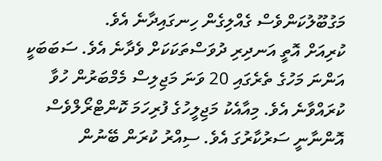މަގުބޫލުކަންވެސް ގެއްލިގެން ހިނގައިދާނެ އެވެ.
ކުރިއަށް އޮތީ އަނދިރި ދުވަސްތަކަކަށް ވެދާނެ އެވެ. ސަބަބަކީ އަންނަ މަހުގެ ތެރެގައި 20 ވަނަ މަޖިލިސް މެމްބަރުން ހުވާ ކުރައްވާނެ އެވެ. މިއާއެކު މަޖިލީހުގެ ފުރިހަމަ ކޮންޓްރޯލްވެސް އޮންނާނީ ސަރުކާރުގަ އެވެ. ސިއްރު ކުރަން ބޭނުން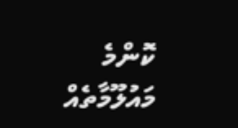ކޮންމެ މައުލޫމާތެއް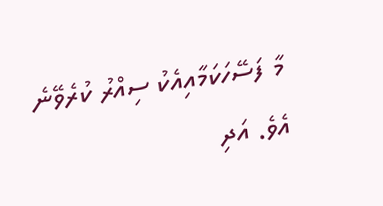މާ ފަސޭހަކަމާއިއެކު ސިއްރު ކުރެވޭނެ އެވެ. އަދި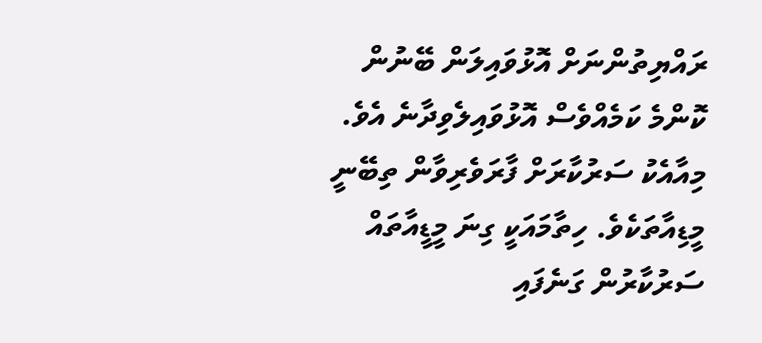ރައްޔިތުންނަށް އޮޅުވައިލަން ބޭނުން ކޮންމެ ކަމެއްވެސް އޮޅުވައިލެވިދާނެ އެވެ. މިއާއެކު ސަރުކާރަށް ފާރަވެރިވާން ތިބޭނީ މީޑިއާތަކެވެ. ހިތާމައަކީ ގިނަ މީޑީއާތައް ސަރުކާރުން ގަނެފައި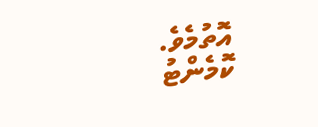އޮތުމެވެ.
ކޮމެންޓު